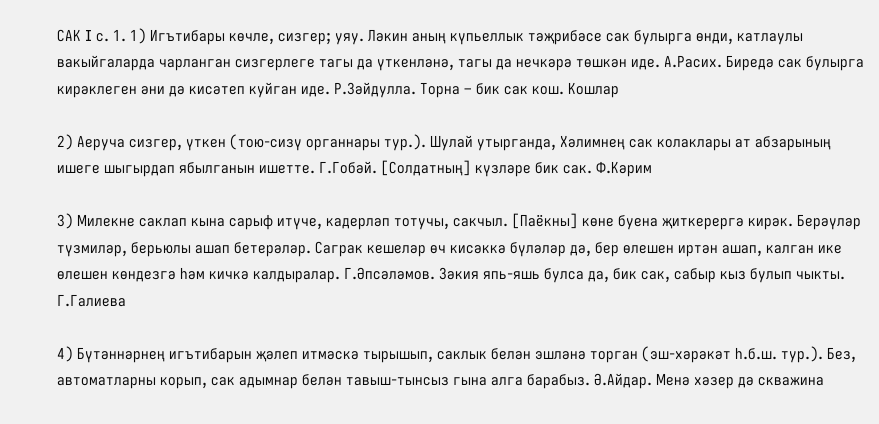САК I с. 1. 1) Игътибары көчле, сизгер; уяу. Ләкин аның күпьеллык тәҗрибәсе сак булырга өнди, катлаулы вакыйгаларда чарланган сизгерлеге тагы да үткенләнә, тагы да нечкәрә төшкән иде. А.Расих. Биредә сак булырга кирәклеген әни дә кисәтеп куйган иде. Р.Зәйдулла. Торна – бик сак кош. Кошлар

2) Аеруча сизгер, үткен (тою-сизү органнары тур.). Шулай утырганда, Хәлимнең сак колаклары ат абзарының ишеге шыгырдап ябылганын ишетте. Г.Гобәй. [Солдатның] күзләре бик сак. Ф.Кәрим

3) Милекне саклап кына сарыф итүче, кадерләп тотучы, сакчыл. [Паёкны] көне буена җиткерергә кирәк. Берәүләр түзмиләр, берьюлы ашап бетерәләр. Саграк кешеләр өч кисәккә бүләләр дә, бер өлешен иртән ашап, калган ике өлешен көндезгә һәм кичкә калдыралар. Г.Әпсәләмов. Зәкия япь-яшь булса да, бик сак, сабыр кыз булып чыкты. Г.Галиева

4) Бүтәннәрнең игътибарын җәлеп итмәскә тырышып, саклык белән эшләнә торган (эш-хәрәкәт һ.б.ш. тур.). Без, автоматларны корып, сак адымнар белән тавыш-тынсыз гына алга барабыз. Ә.Айдар. Менә хәзер дә скважина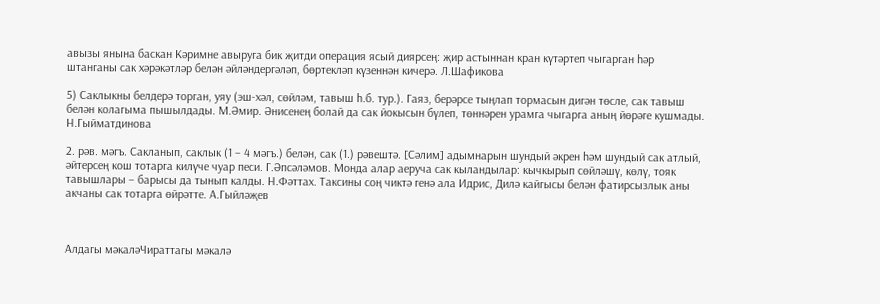авызы янына баскан Кәримне авыруга бик җитди операция ясый диярсең: җир астыннан кран күтәртеп чыгарган һәр штанганы сак хәрәкәтләр белән әйләндергәләп, бөртекләп күзеннән кичерә. Л.Шафикова

5) Саклыкны белдерә торган, уяу (эш-хәл, сөйләм, тавыш һ.б. тур.). Гаяз, берәрсе тыңлап тормасын дигән төсле, сак тавыш белән колагыма пышылдады. М.Әмир. Әнисенең болай да сак йокысын бүлеп, төннәрен урамга чыгарга аның йөрәге кушмады. Н.Гыйматдинова

2. рәв. мәгъ. Сакланып, саклык (1 – 4 мәгъ.) белән, сак (1.) рәвештә. [Сәлим] адымнарын шундый әкрен һәм шундый сак атлый, әйтерсең кош тотарга килүче чуар песи. Г.Әпсәләмов. Монда алар аеруча сак кыландылар: кычкырып сөйләшү, көлү, тояк тавышлары – барысы да тынып калды. Н.Фәттах. Таксины соң чиктә генә ала Идрис, Дилә кайгысы белән фатирсызлык аны акчаны сак тотарга өйрәтте. А.Гыйләҗев



Алдагы мәкаләЧираттагы мәкалә